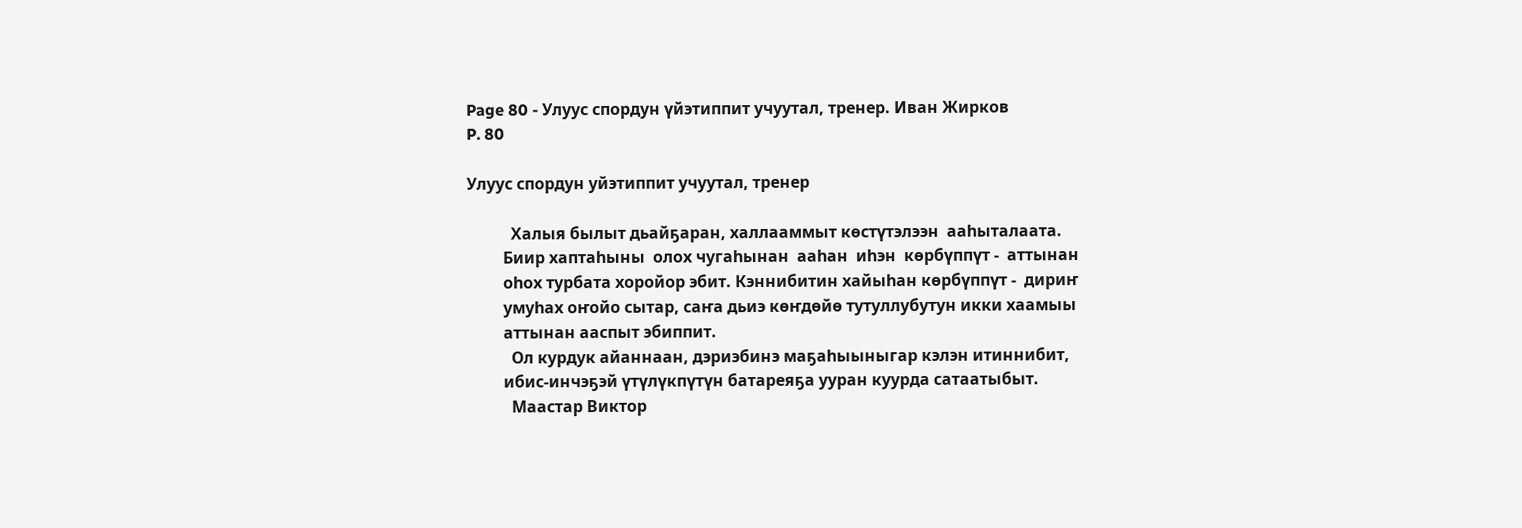Page 80 - Улуус спордун үйэтиппит учуутал, тренер. Иван Жирков
P. 80

Улуус спордун уйэтиппит учуутал, тренер

           Халыя былыт дьайҕаран, халлааммыт көстүтэлээн  ааһыталаата.
         Биир хаптаһыны  олох чугаһынан  ааһан  иһэн  көрбүппүт -  аттынан
         оһох турбата хоройор эбит. Кэннибитин хайыһан көрбүппүт -  дириҥ
         умуһах оҥойо сытар, саҥа дьиэ көҥдөйө тутуллубутун икки хаамыы
         аттынан ааспыт эбиппит.
           Ол курдук айаннаан, дэриэбинэ маҕаһыыныгар кэлэн итиннибит,
         ибис-инчэҕэй үтүлүкпүтүн батареяҕа ууран куурда сатаатыбыт.
           Маастар Виктор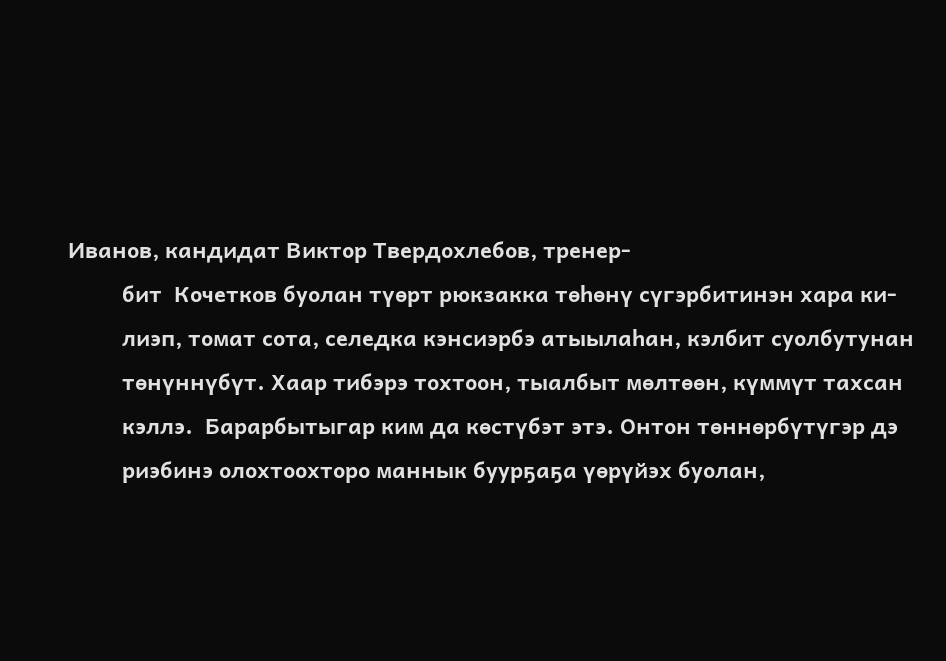Иванов, кандидат Виктор Твердохлебов, тренер-
         бит  Кочетков буолан түөрт рюкзакка төһөнү сүгэрбитинэн хара ки-
         лиэп, томат сота, селедка кэнсиэрбэ атыылаһан, кэлбит суолбутунан
         төнүннүбүт. Хаар тибэрэ тохтоон, тыалбыт мөлтөөн, күммүт тахсан
         кэллэ.  Барарбытыгар ким да көстүбэт этэ. Онтон төннөрбүтүгэр дэ
         риэбинэ олохтоохторо маннык буурҕаҕа үөрүйэх буолан,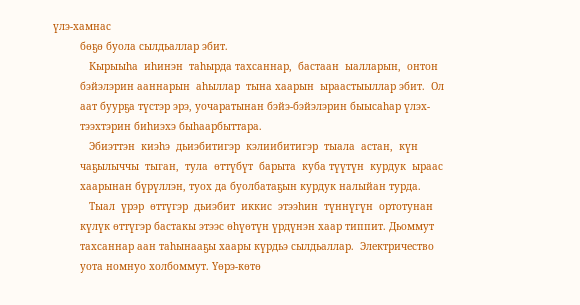үлэ-хамнас
         бөҕө буола сылдьаллар эбит.
            Кырыыһа  иһинэн  таһырда тахсаннар,  бастаан  ыалларын,  онтон
         бэйэлэрин ааннарын  аһыллар  тына хаарын  ыраастыыллар эбит.  Ол
         аат буурҕа түстэр эрэ, уочаратынан бэйэ-бэйэлэрин быысаһар үлэх-
         тээхтэрин биһиэхэ быһаарбыттара.
            Эбиэттэн  киэһэ  дьиэбитигэр  кэлиибитигэр  тыала  астан,  күн
         чаҕылыччы  тыган,  тула  өттүбүт  барыта  куба түүтүн  курдук  ыраас
         хаарынан бүрүллэн, туох да буолбатаҕын курдук налыйан турда.
            Тыал  үрэр  өттүгэр  дьиэбит  иккис  этээһин  түннүгүн  ортотунан
         күлүк өттүгэр бастакы этээс өһүөтүн үрдүнэн хаар типпит. Дьоммут
         тахсаннар аан таһынааҕы хаары күрдьэ сылдьаллар.  Электричество
         уота номнуо холбоммут. Үөрэ-көтө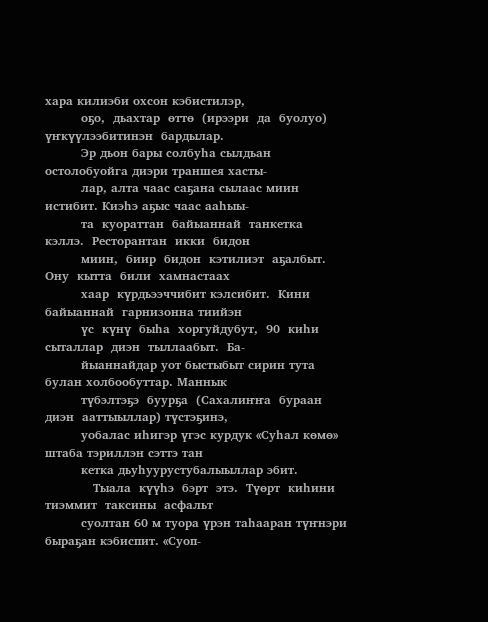хара килиэби охсон кэбистилэр,
         оҕо,  дьахтар  өттө  (ирээри  да  буолуо)  үҥкүүлээбитинэн  бардылар.
         Эр дьон бары солбуһа сылдьан остолобуойга диэри траншея хасты-
         лар, алта чаас саҕана сылаас миин истибит. Киэһэ аҕыс чаас ааһыы-
         та  куораттан  байыаннай  танкетка  кэллэ.  Ресторантан  икки  бидон
         миин,  биир  бидон  кэтилиэт  аҕалбыт.  Ону  кытта  били  хамнастаах
         хаар  күрдьээччибит кэлсибит.  Кини  байыаннай  гарнизонна тиийэн
         үс  күнү  быһа  хоргуйдубут,  90  киһи  сыталлар  диэн  тыллаабыт.  Ба-
         йыаннайдар уот быстыбыт сирин тута булан холбообуттар. Маннык
         түбэлтэҕэ  буурҕа  (Сахалиҥҥа  бураан диэн  ааттыыллар) түстэҕинэ,
         уобалас иһигэр үгэс курдук «Суһал көмө» штаба тэриллэн сэттэ тан
         кетка дьуһуурустубалыыллар эбит.
            Тыала  күүһэ  бэрт  этэ.  Түөрт  киһини  тиэммит  таксины  асфальт
         суолтан 60 м туора үрэн таһааран түҥнэри быраҕан кэбиспит. «Суоп-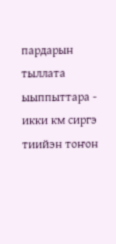пардарын тыллата ыыппыттара -  икки км сиргэ тиийэн тоҥон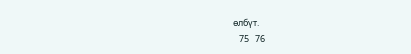өлбүт.
   75   76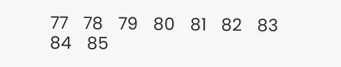77   78   79   80   81   82   83   84   85